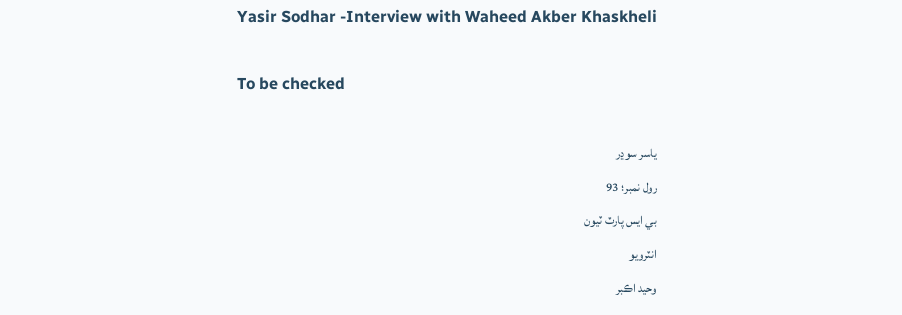Yasir Sodhar -Interview with Waheed Akber Khaskheli

To be checked

ياسر سوڍر
رول نمبر؛ 93
بي ايس پارٽ ٽيون
انٽرويو
وحيد اڪبر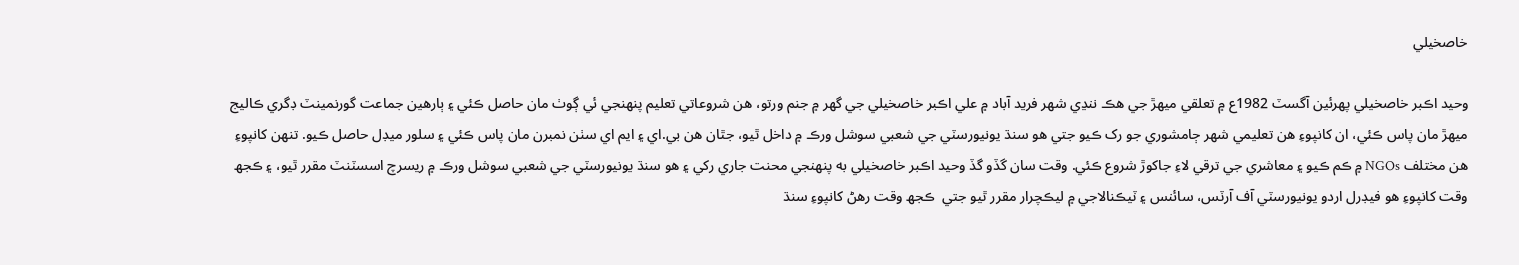خاصخيلي

وحيد اڪبر خاصخيلي پهرئين آگسٽ 1982ع ۾ تعلقي ميهڙ جي هڪ ننڍي شهر فريد آباد ۾ علي اڪبر خاصخيلي جي گهر ۾ جنم ورتو، هن شروعاتي تعليم پنهنجي ئي ڳوٺ مان حاصل ڪئي ۽ ٻارهين جماعت گورنمينٽ ڊگري ڪاليج ميهڙ مان پاس ڪئي، ان کانپوءِ هن تعليمي شهر ڄامشوري جو رک ڪيو جتي هو سنڌ يونيورسٽي جي شعبي سوشل ورڪ ۾ داخل ٿيو، جٿان هن بي.اي ۽ ايم اي سٺن نمبرن مان پاس ڪئي ۽ سلور ميڊل حاصل ڪيو. تنهن کانپوءِ هن مختلف NGOs ۾ ڪم ڪيو ۽ معاشري جي ترقي لاءِ جاکوڙ شروع ڪئي. وقت سان گڏو گڏ وحيد اڪبر خاصخيلي به پنهنجي محنت جاري رکي ۽ هو سنڌ يونيورسٽي جي شعبي سوشل ورڪ ۾ ريسرچ اسسٽنٽ مقرر ٿيو، ۽ ڪجھ وقت کانپوءِ هو فيڊرل اردو يونيورسٽي آف آرٽس، سائنس ۽ ٽيڪنالاجي ۾ ليڪچرار مقرر ٿيو جتي  ڪجھ وقت رهڻ کانپوءِ سنڌ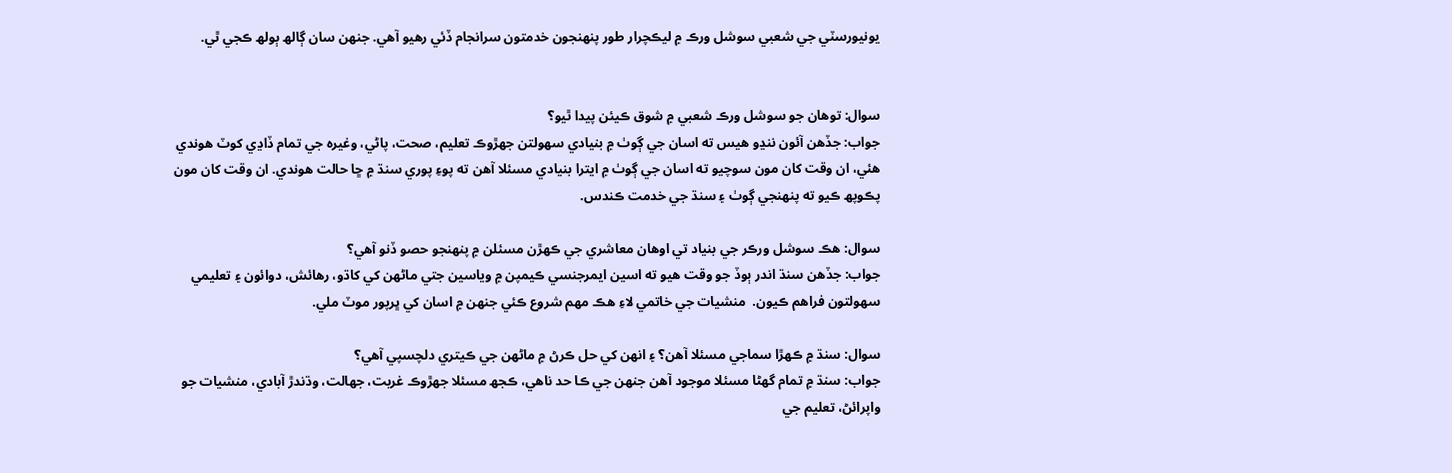يونيورسٽي جي شعبي سوشل ورڪ ۾ ليڪچرار طور پنهنجون خدمتون سرانجام ڏئي رهيو آهي. جنهن سان ڳالھ ٻولھ ڪجي ٿي.


سوال: توهان جو سوشل ورڪ شعبي ۾ شوق ڪيئن پيدا ٿيو؟
جواب: جڏهن آئون ننڍو هيس ته اسان جي ڳوٺ ۾ بنيادي سهولتن جهڙوڪ تعليم، صحت، پاڻي، وغيره جي تمام ڏاڍي کوٽ هوندي هئي، ان وقت کان مون سوچيو ته اسان جي ڳوٺ ۾ ايترا بنيادي مسئلا آهن ته پوءِ پوري سنڌ ۾ ڇا حالت هوندي. ان وقت کان مون پڪوپھ ڪيو ته پنهنجي ڳوٺ ۽ سنڌ جي خدمت ڪندس.

سوال: هڪ سوشل ورڪر جي بنياد تي اوهان معاشري جي ڪهڙن مسئلن ۾ پنهنجو حصو ڏنو آهي؟
جواب: جڏهن سنڌ اندر ٻوڏ جو وقت هيو ته اسين ايمرجنسي ڪيمپن ۾ وياسين جتي ماڻهن کي کاڌو، رهائش، دوائون ۽ تعليمي سهولتون فراهم ڪيون.  منشيات جي خاتمي لاءِ هڪ مهم شروع ڪئي جنهن ۾ اسان کي ڀرپور موٽ ملي.

سوال: سنڌ ۾ ڪهڙا سماجي مسئلا آهن؟ ۽ انهن کي حل ڪرڻ ۾ ماڻهن جي ڪيتري دلچسپي آهي؟
جواب: سنڌ ۾ تمام گھڻا مسئلا موجود آهن جنهن جي ڪا حد ناهي، ڪجھ مسئلا جهڙوڪ غربت، جهالت، وڌندڙ آبادي، منشيات جو واپرائڻ، تعليم جي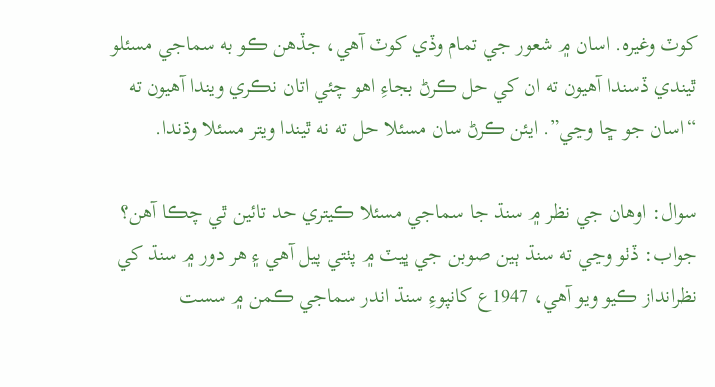کوٽ وغيره. اسان ۾ شعور جي تمام وڏي کوٽ آهي، جڏهن ڪو به سماجي مسئلو ٿيندي ڏسندا آهيون ته ان کي حل ڪرڻ بجاءِ اهو چئي اتان نڪري ويندا آهيون ته “اسان جو ڇا وڃي”. ايئن ڪرڻ سان مسئلا حل ته نه ٿيندا ويتر مسئلا وڌندا.

سوال: اوهان جي نظر ۾ سنڌ جا سماجي مسئلا ڪيتري حد تائين ٿي چڪا آهن؟
جواب: ڏٺو وڃي ته سنڌ ٻين صوبن جي ڀيٽ ۾ پٺتي پيل آهي ۽ هر دور ۾ سنڌ کي نظرانداز ڪيو ويو آهي، 1947ع کانپوءِ سنڌ اندر سماجي ڪمن ۾ سست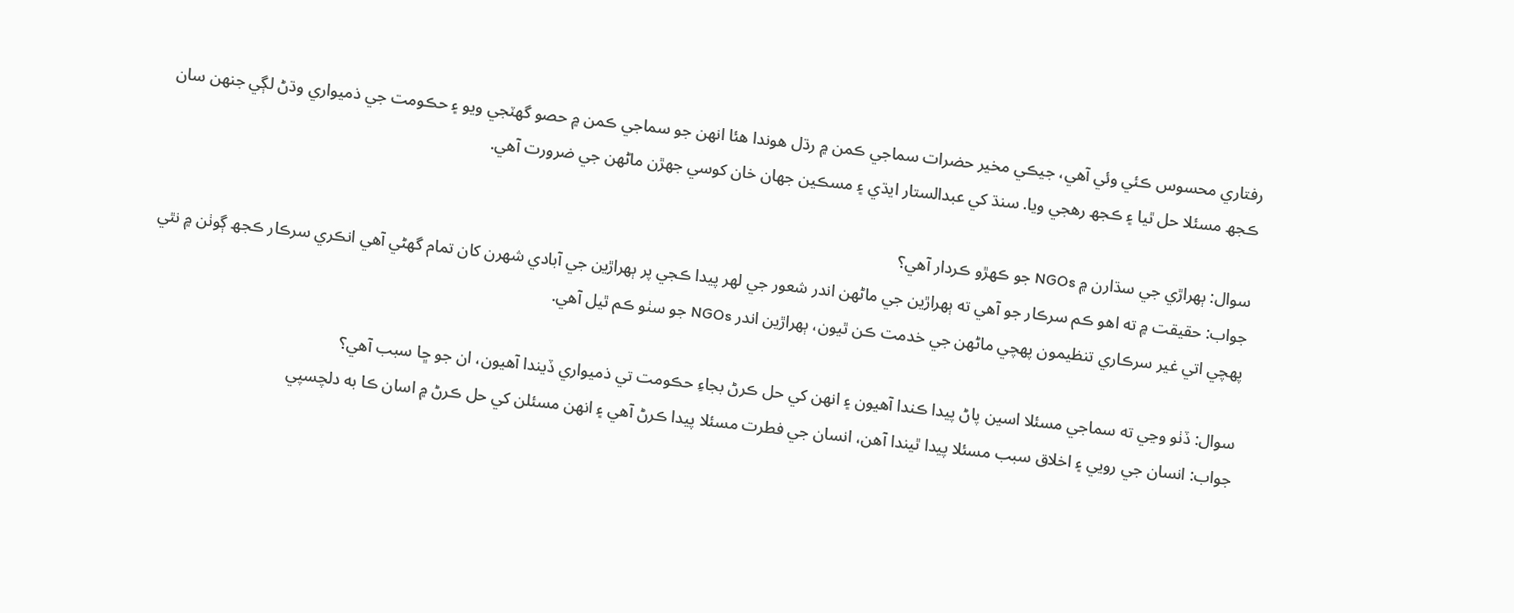رفتاري محسوس ڪئي وئي آهي، جيڪي مخير حضرات سماجي ڪمن ۾ رڌل هوندا هئا انهن جو سماجي ڪمن ۾ حصو گهٽجي ويو ۽ حڪومت جي ذميواري وڌڻ لڳي جنهن سان ڪجھ مسئلا حل ٿيا ۽ ڪجھ رهجي ويا. سنڌ کي عبدالستار ايڌي ۽ مسڪين جهان خان کوسي جهڙن ماڻهن جي ضرورت آهي.

سوال: ٻهراڙي جي سڌارن ۾ NGOs جو ڪهڙو ڪردار آهي؟
جواب: حقيقت ۾ ته اهو ڪم سرڪار جو آهي ته ٻهراڙين جي ماڻهن اندر شعور جي لهر پيدا ڪجي پر ٻهراڙين جي آبادي شهرن کان تمام گھڻي آهي انڪري سرڪار ڪجھ ڳوٺن ۾ نٿي پهچي اتي غير سرڪاري تنظيمون پهچي ماڻهن جي خدمت ڪن ٿيون، ٻهراڙين اندر NGOs جو سٺو ڪم ٿيل آهي.

سوال: ڏٺو وڃي ته سماجي مسئلا اسين پاڻ پيدا ڪندا آهيون ۽ انهن کي حل ڪرڻ بجاءِ حڪومت تي ذميواري ڏيندا آهيون، ان جو ڇا سبب آهي؟
جواب: انسان جي رويي ۽ اخلاق سبب مسئلا پيدا ٿيندا آهن، انسان جي فطرت مسئلا پيدا ڪرڻ آهي ۽ انهن مسئلن کي حل ڪرڻ ۾ اسان ڪا به دلچسپي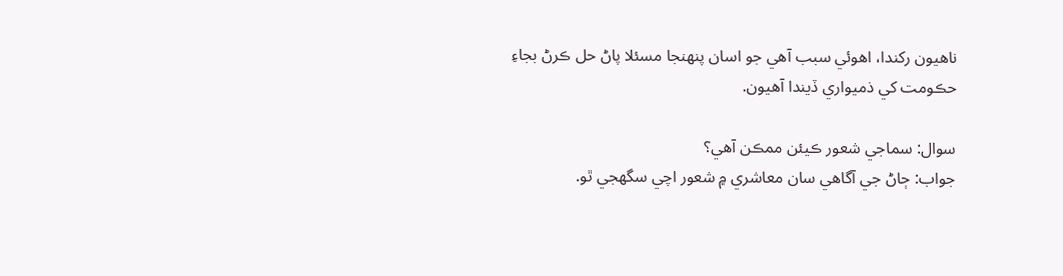ناهيون رکندا، اهوئي سبب آهي جو اسان پنهنجا مسئلا پاڻ حل ڪرڻ بجاءِ حڪومت کي ذميواري ڏيندا آهيون.

سوال: سماجي شعور ڪيئن ممڪن آهي؟
جواب: ڄاڻ جي آگاهي سان معاشري ۾ شعور اچي سگھجي ٿو.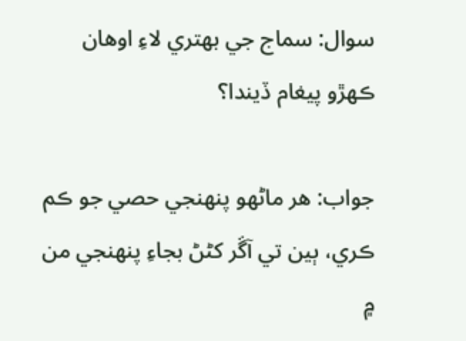سوال: سماج جي بهتري لاءِ اوهان ڪهڙو پيغام ڏيندا؟

جواب: هر ماڻهو پنهنجي حصي جو ڪم ڪري، ٻين تي آڱر کڻڻ بجاءِ پنهنجي من ۾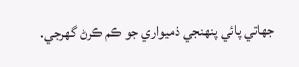جھاتي پائي پنهنجي ذميواري جو ڪم ڪرڻ گھرجي.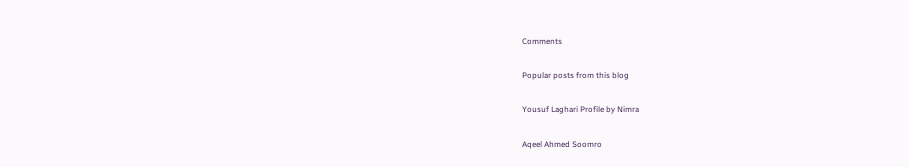Comments

Popular posts from this blog

Yousuf Laghari Profile by Nimra

Aqeel Ahmed Soomro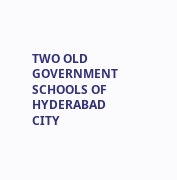TWO OLD GOVERNMENT SCHOOLS OF HYDERABAD CITY